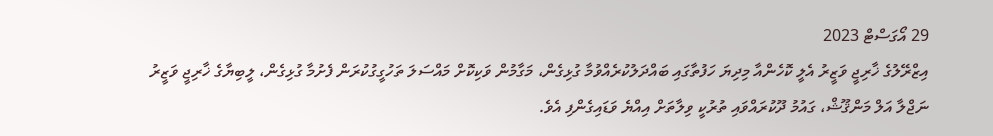29 އޯގަސްޓް 2023
އިޒްރޭލުގެ ޚާރިޖީ ވަޒީރު އެލީ ކޮހެންއާ މިދިޔަ ހަފުތާގައި ބައްދަލުކުރެއްވުމާ ގުޅިގެން، މަގާމުން ވަކިކޮށް މައްސަލަ ތަހުގީގުކުރަން ފެށުމާ ގުޅިގެން، ލީބިޔާގެ ޚާރިޖީ ވަޒީރު ނަޖްލާ އަލް މަންޤޫޝް، ގައުމު ދޫކުރައްވައި ތުރުކީ ވިލާތަށް އިއްޔެ ވަޑައިގެންފި އެވެ.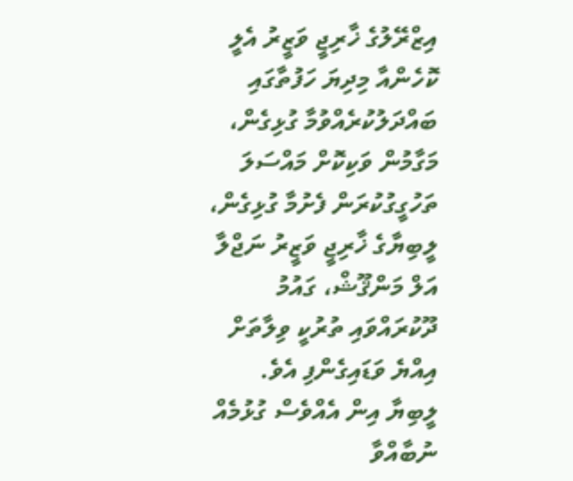އިޒްރޭލުގެ ޚާރިޖީ ވަޒީރު އެލީ ކޮހެންއާ މިދިޔަ ހަފުތާގައި ބައްދަލުކުރެއްވުމާ ގުޅިގެން، މަގާމުން ވަކިކޮށް މައްސަލަ ތަހުގީގުކުރަން ފެށުމާ ގުޅިގެން، ލީބިޔާގެ ޚާރިޖީ ވަޒީރު ނަޖްލާ އަލް މަންޤޫޝް، ގައުމު ދޫކުރައްވައި ތުރުކީ ވިލާތަށް އިއްޔެ ވަޑައިގެންފި އެވެ.
ލީބިޔާ އިން އެއްވެސް ގުޅުމެއް ނުބާއްވާ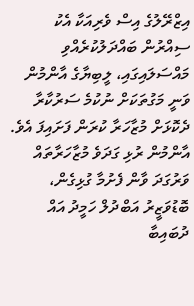އިޒްރޭލުގެ އިސް ވެރިއަކާ އެކު ސިއްރުން ބައްދަލުކުރެއްވި މައްސަލައިގައި، ލީބިޔާގެ އާންމުން ވަނީ މަގުތަކަށް ނުކުމެ ސަރުކާރާ ދެކޮޅަށް މުޒާހަރާ ކުރަން ފަށައިފަ އެވެ. އާންމުން ރުޅި ގަދަވެ މުޒާހަރާތައް ވަރުގަދަ ވާން ފެށުމާ ގުޅިގެން، ބޮޑުވަޒީރު އަބްދުލް ހަމީދު އައް ދުބައިބާ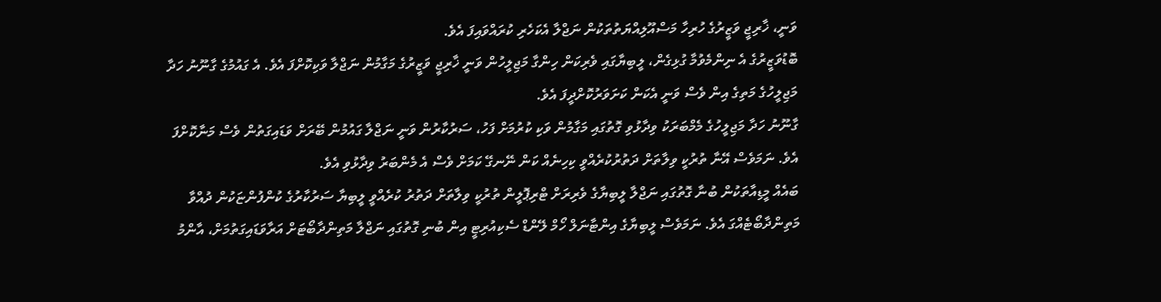ވަނީ، ޚާރިޖީ ވަޒީރުގެ ހުރިހާ މަސްއޫލިއްޔަތުތަކުން ނަޖްލާ އެކަހެރި ކުރައްވައިފަ އެވެ.
ބޮޑުވަޒީރުގެ އެ ނިންމެވުމާ ގުޅިގެން، ލީބިޔާގައި ވެރިކަން ހިންގާ މަޖިލީހުން ވަނީ ޚާރިޖީ ވަޒީރުގެ މަގާމުން ނަޖްލާ ވަކިކޮށްފަ އެވެ. އެ ގައުމުގެ ގާނޫނު ހަދާ މަޖިލީހުގެ މަތިގެ އިން ވެސް ވަނީ އެކަން ކަށަވަރުކޮށްދީފަ އެވެ.
ގާނޫނު ހަދާ މަޖިލީހުގެ މެމްބަރަކު ވިދާޅުވި ގޮތުގައި މަގާމުން ވަކި ކުރުމަށް ފަހު، ސަރުކާރުން ވަނީ ނަޖްލާ ގައުމުން ބޭރަށް ވަޑައިގަތުން ވެސް މަނާކޮށްފަ އެވެ. ނަމަވެސް އޭނާ ތުރުކީ ވިލާތަށް ދަތުރުކުރެއްވީ ކިހިނެއް ކަން ނޭނގޭ ކަމަށް ވެސް އެ މެންބަރު ވިދާޅުވި އެވެ.
ބައެއް މީޑިއާތަކުން ބުނާ ގޮތުގައި ނަޖްލާ ލީބިޔާގެ ވެރިރަށް ޓްރިޕޮލީން ތުރުކީ ވިލާތަށް ދަތުރު ކުރެއްވީ ލީބިޔާ ސަރުކާރުގެ ކުންފުންޏަކުން ދުއްވާ މަތިންދާބޯޓެއްގަ އެވެ. ނަމަވެސް ލީބިޔާގެ އިންޓާނަލް ހޯމް ލޭންޑް ސެކިއުރިޓީ އިން ބުނި ގޮތުގައި ނަޖްލާ މަތިންދާބޯޓަށް އަރާވަޑައިގަތުމަށް، އާންމު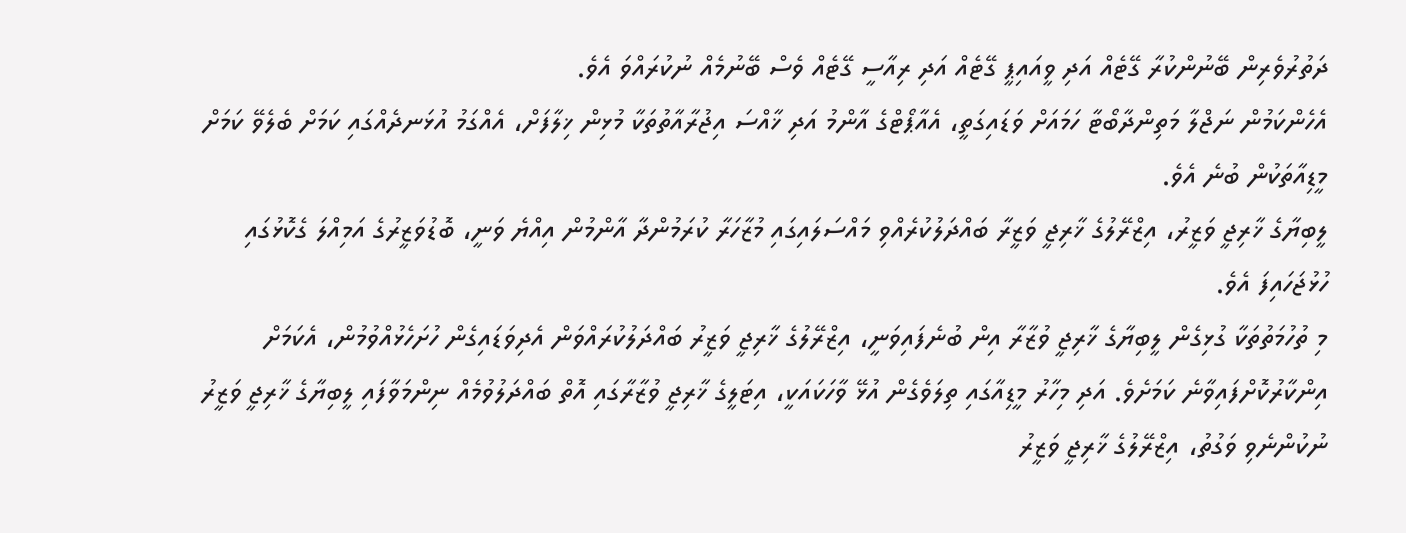ދަތުރުވެރިން ބޭނުންކުރާ ގޭޓެއް އަދި ވީއައިޕީ ގޭޓެއް އަދި ރިއާސީ ގޭޓެއް ވެސް ބޭނުމެއް ނުކުރައްވަ އެވެ.
އެހެންކަމުން ނަޖްލާ މަތިންދާބޯޓާ ހަމައަށް ވަޑައިގަތީ، އެއާޕޯޓްގެ އާންމު އަދި ޚާއްސަ އިޖުރާއާތުތަކާ މުޅިން ޚިލާފަށް، އެއްގަމު އުޅަނދެއްގައި ކަމަށް ބެލެވޭ ކަމަށް މީޑިއާތަކުން ބުނެ އެވެ.
ލީބިޔާގެ ޚާރިޖީ ވަޒީރު، އިޒްރޭލުގެ ޚާރިޖީ ވަޒީރާ ބައްދަލުކުރެއްވި މައްސަލައިގައި މުޒާހަރާ ކުރަމުންދާ އާންމުން އިއްޔެ ވަނީ، ބޮޑުވަޒީރުގެ އަމިއްލަ ގެކޮޅުގައި ހުޅުޖަހައިފަ އެވެ.
މި ތުހުމަތުތަކާ ގުޅިގެން ލީބިޔާގެ ޚާރިޖީ ވުޒާރާ އިން ބުނެފައިވަނީ، އިޒްރޭލުގެ ޚާރިޖީ ވަޒީރު ބައްދަލުކުރައްވަން އެދިވަޑައިގެން ހުށަހެޅުއްވުމުން، އެކަމަށް އިންކާރުކޮށްފައިވާނެ ކަމަށެވެ. އަދި މިހާރު މީޑިއާގައި ތިލަވެގެން އުޅޭ ވާހަކައަކީ، އިޓަލީގެ ޚާރިޖީ ވުޒާރާގައި އޮތް ބައްދަލުވުމެއް ނިންމަވާފައި ލީބިޔާގެ ޚާރިޖީ ވަޒީރު ނުކުންނެވި ވަގުތު، އިޒްރޭލުގެ ޚާރިޖީ ވަޒީރު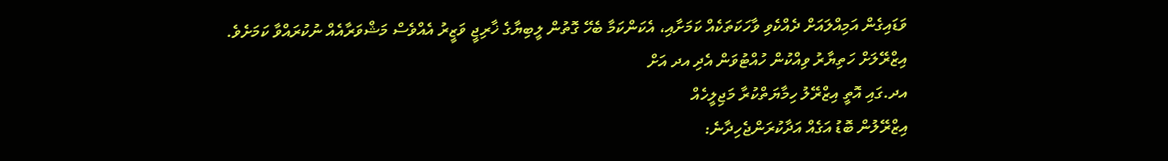ވަޑައިގެން އަމިއްލައަށް ދެއްކެވި ވާހަކަތަކެއް ކަމަށާއި، އެކަންކަމާ ބެހޭ ގޮތުން ލީބިޔާގެ ޚާރިޖީ ވަޒީރު އެއްވެސް މަޝްވަރާއެއް ނުކުރައްވާ ކަމަށެވެ.
އިޒްރޭލަށް ހަތިޔާރު ވިއްކުން ހުއްޓުވަން އެދި އދ އަށް
އދ.ގައި އޮތީ އިޒްރޭލު ހިމާޔަތްކުރާ މަޖިލީހެއް
އިޒްރޭލުން ބޮޑު އަގެއް އަދާކުރަންޖެހިދާނެ: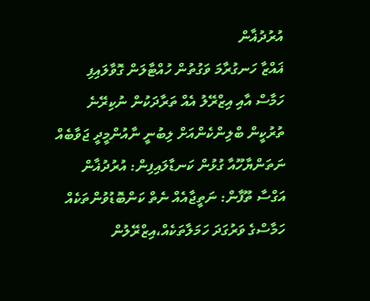އުރުދުޣާން
ޣައްޒާ ހަނގުރާމަ ވަގުތުން ހުއްޓާލަން ގޮވާލައިފި
ހަމާސް އާއި އިޒްރޭލު އެއް ތަރާދަކުން ނުކިރޭނެ
ތުރުކީން ބްލިންކެންއަށް ލިބުނީ ނާއުންމީދީ ޖަވާބެއް
ނަތަންޔާހޫއާ ގުޅުން ކަނޑާލައިފިން: އުރުދުޣާން
އަގްސާ ތޫފާން: ނަތީޖާއެއް ނެތް ކަންބޮޑުވުންތަކެއް
ހަމާސްގެ ވަރުގަދަ ހަމަލާތަކެއް،އިޒްރޭލުން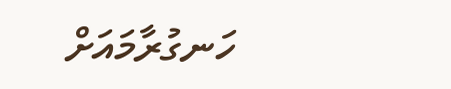ހަނގުރާމައަށް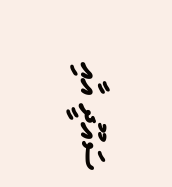ސައޫދީ އާއި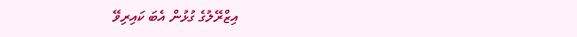އިޒްރޭލުގެ ގުޅުން އެބަ ކައިރިވޭ